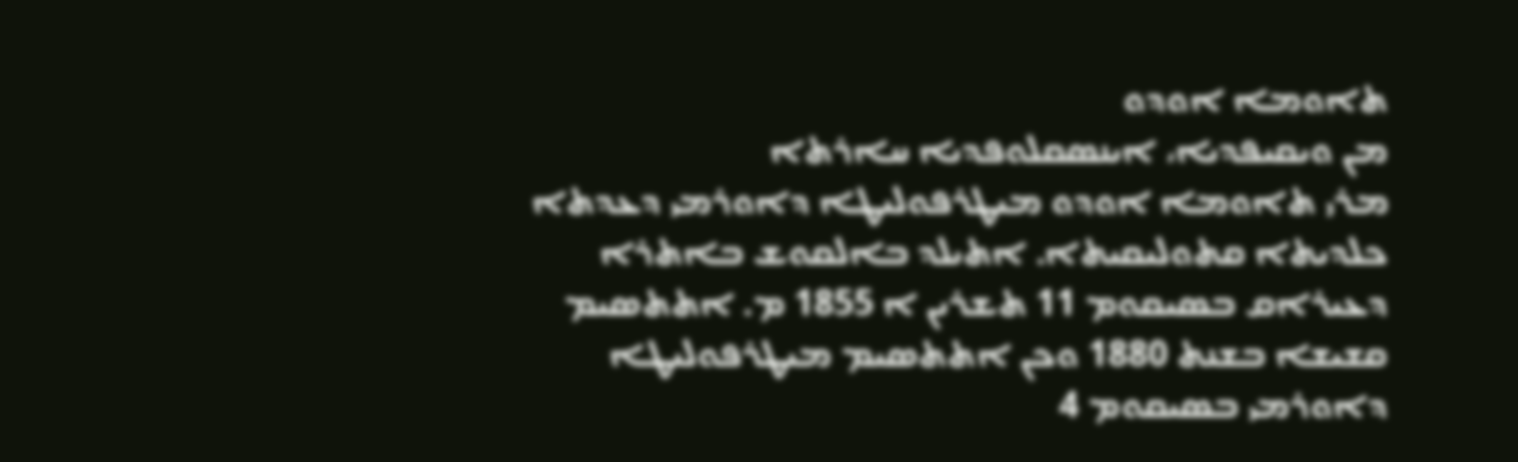ܬܐܘܡܐ ܐܘܕܘ
ܡܢ ܘܝܩܝܦܕܝܐ، ܐܝܢܣܩܠܘܦܕܝܐ ܚܐܪܬܐ
ܡܪܝ ܬܐܘܡܐ ܐܘܕܘ ܡܝܛܪܦܘܠܝܛܐ ܕܐܘܪܡܝ ܕܥܕܬܐ ܟܠܕܝܬܐ ܩܬܘܠܝܩܝܬܐ. ܐܬܝܠܕ ܒܐܠܩܘܫ ܒܐܬܪܐ ܕܥܝܪܐܩ ܒܣܝܩܘܡ 11 ܬܫܪܝܢ ܐ 1855 ܡ. ܐܬܬܣܝܡ ܩܫܝܫܐ ܒܫܢܬ 1880 ܘܟܢ ܐܬܬܣܝܡ ܡܝܛܪܦܘܠܝܛܐ ܕܐܘܪܡܝ ܒܣܝܩܘܡ 4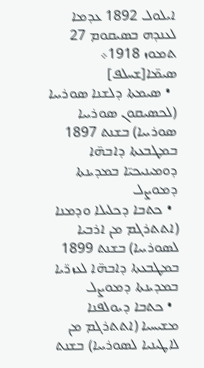ܐܝܠܘܠ 1892 ܥܕܡܐ ܠܥܢܕܗ ܒܣܝܩܘܡ 27 ܬܡܘܙ 1918܀
ܣܝܡ̈ܐ[ܫܚܠܦ]
  • ܣܝܡܬܐ ܕܠܫܢܐ ܣܘܪܝܝܐ (ܠܟܣܝܩܘܢ ܣܘܪܝܝܐ ܣܘܪܝܝܐ) ܒܫܢܬ 1897 ܒܡܛܒܥܬܐ ܕܐܒܗ̈ܐ ܕܘܡܝܢܝܟܝ̈ܐ ܒܡܕܝܢܬܐ ܕܡܘܨܠ
  • ܟܬܒܐ ܕܟܠܝܠܐ ܘܕܡܢܐ (ܐܬܬܪܓܡ ܡܢ ܐܪܒܝܐ ܠܣܘܪܝܝܐ) ܒܫܢܬ 1899 ܒܡܛܒܥܬܐ ܕܐܒܗ̈ܐ ܠܥܙܪ̈ܝܐ ܒܡܕܝܢܬܐ ܕܡܘܨܠ
  • ܟܬܒܐ ܕܝܘܠܦܢܐ ܡܫܝܚܝܐ (ܐܬܬܪܓܡ ܡܢ ܠܐܛܝܢܝܐ ܠܣܘܪܝܝܐ) ܒܫܢܬ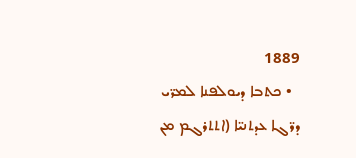1889
  • ܟܬܒܐ ܕܝܘܠܦܢܐ ܠܡܪ̈ܝ ܕܪ̈ܓܐ ܥܕܬܢܝ̈ܐ (ܐܬܬܪܓܡ ܡܢ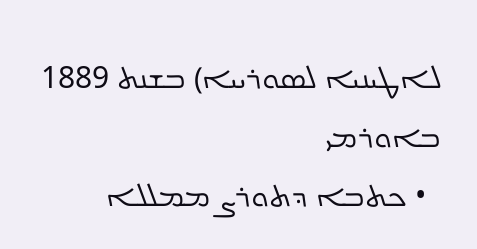ܠܐܛܝܢܝܐ ܠܣܘܪܝܝܐ) ܒܫܢܬ 1889 ܒܐܘܪܡܝ
  • ܟܬܒܐ ܕܬܘܪܨ ܡܡܠܠܐ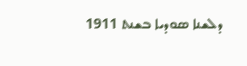ܕܠܫܢܐ ܣܘܕܝܐ ܒܫܢܬ 1911